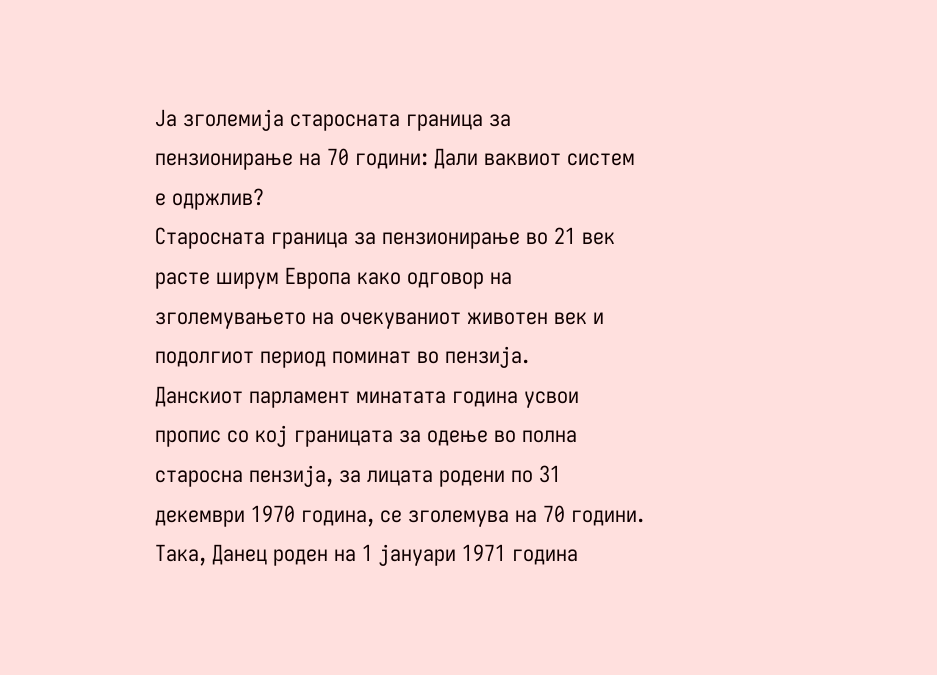Ја зголемија старосната граница за пензионирање на 70 години: Дали ваквиот систем е одржлив?
Старосната граница за пензионирање во 21 век расте ширум Европа како одговор на зголемувањето на очекуваниот животен век и подолгиот период поминат во пензија.
Данскиот парламент минатата година усвои пропис со кој границата за одење во полна старосна пензија, за лицата родени по 31 декември 1970 година, се зголемува на 70 години. Така, Данец роден на 1 јануари 1971 година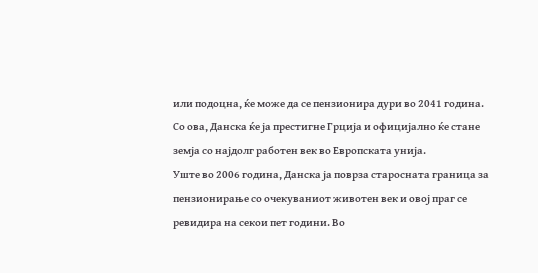или подоцна, ќе може да се пензионира дури во 2041 година.
Со ова, Данска ќе ја престигне Грција и официјално ќе стане земја со најдолг работен век во Европската унија.
Уште во 2006 година, Данска ја поврза старосната граница за пензионирање со очекуваниот животен век и овој праг се ревидира на секои пет години. Во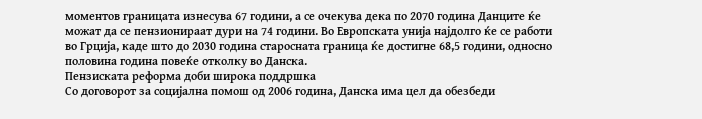моментов границата изнесува 67 години, а се очекува дека по 2070 година Данците ќе можат да се пензионираат дури на 74 години. Во Европската унија најдолго ќе се работи во Грција, каде што до 2030 година старосната граница ќе достигне 68,5 години, односно половина година повеќе отколку во Данска.
Пензиската реформа доби широка поддршка
Со договорот за социјална помош од 2006 година, Данска има цел да обезбеди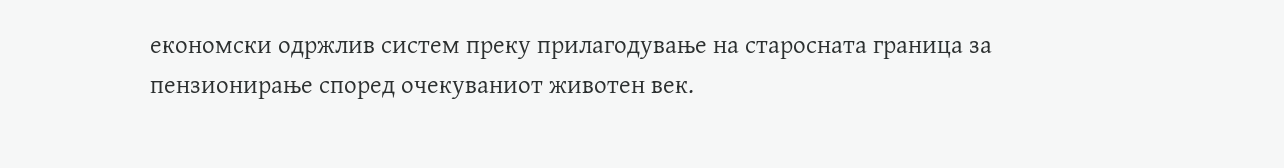економски одржлив систем преку прилагодување на старосната граница за пензионирање според очекуваниот животен век.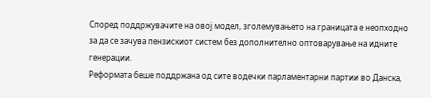Според поддржувачите на овој модел, зголемувањето на границата е неопходно за да се зачува пензискиот систем без дополнително оптоварување на идните генерации.
Реформата беше поддржана од сите водечки парламентарни партии во Данска,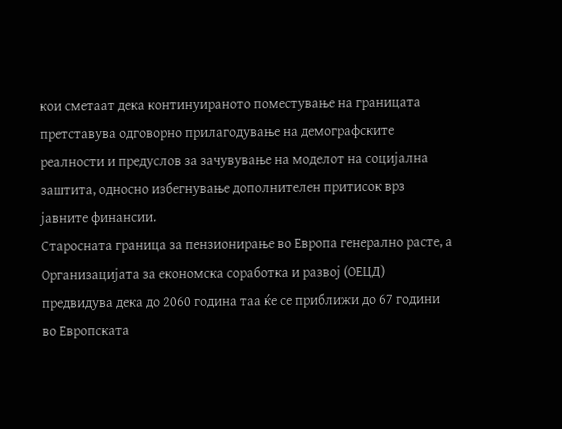кои сметаат дека континуираното поместување на границата претставува одговорно прилагодување на демографските реалности и предуслов за зачувување на моделот на социјална заштита, односно избегнување дополнителен притисок врз јавните финансии.
Старосната граница за пензионирање во Европа генерално расте, а Организацијата за економска соработка и развој (ОЕЦД) предвидува дека до 2060 година таа ќе се приближи до 67 години во Европската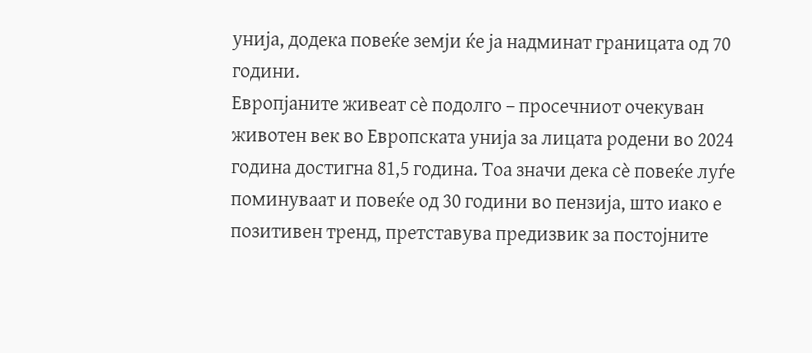унија, додека повеќе земји ќе ја надминат границата од 70 години.
Европјаните живеат сè подолго – просечниот очекуван животен век во Европската унија за лицата родени во 2024 година достигна 81,5 година. Тоа значи дека сè повеќе луѓе поминуваат и повеќе од 30 години во пензија, што иако е позитивен тренд, претставува предизвик за постојните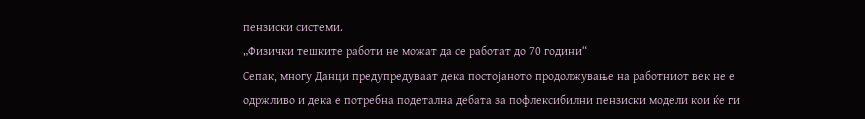пензиски системи.
„Физички тешките работи не можат да се работат до 70 години“
Сепак, многу Данци предупредуваат дека постојаното продолжување на работниот век не е одржливо и дека е потребна подетална дебата за пофлексибилни пензиски модели кои ќе ги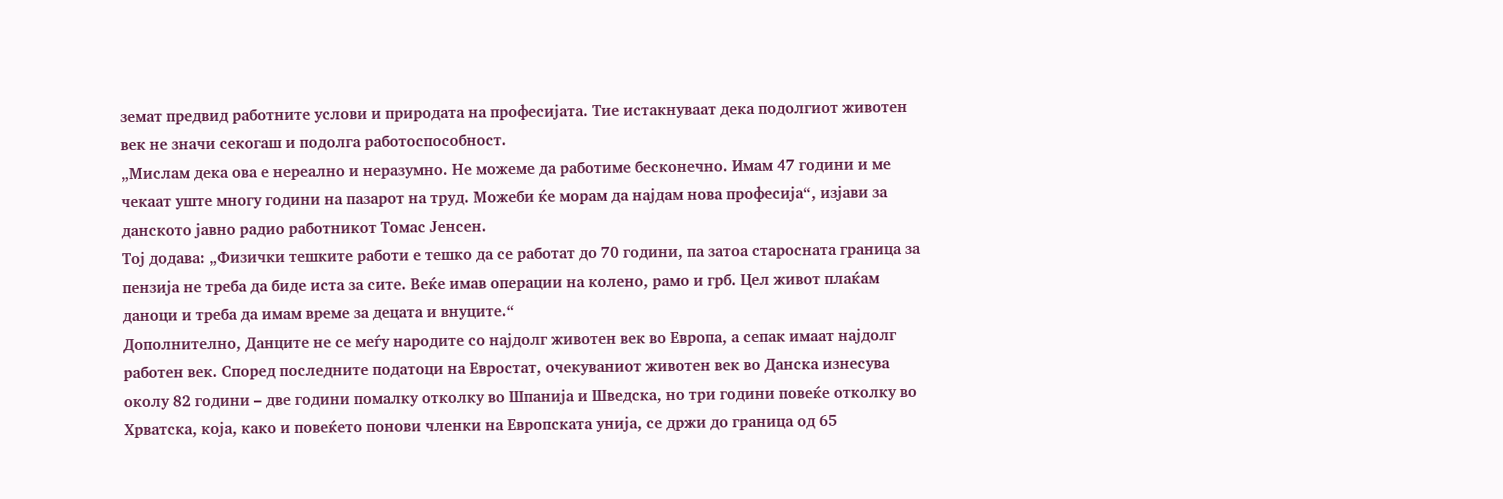земат предвид работните услови и природата на професијата. Тие истакнуваат дека подолгиот животен век не значи секогаш и подолга работоспособност.
„Мислам дека ова е нереално и неразумно. Не можеме да работиме бесконечно. Имам 47 години и ме чекаат уште многу години на пазарот на труд. Можеби ќе морам да најдам нова професија“, изјави за данското јавно радио работникот Томас Јенсен.
Тој додава: „Физички тешките работи е тешко да се работат до 70 години, па затоа старосната граница за пензија не треба да биде иста за сите. Веќе имав операции на колено, рамо и грб. Цел живот плаќам даноци и треба да имам време за децата и внуците.“
Дополнително, Данците не се меѓу народите со најдолг животен век во Европа, а сепак имаат најдолг работен век. Според последните податоци на Евростат, очекуваниот животен век во Данска изнесува околу 82 години – две години помалку отколку во Шпанија и Шведска, но три години повеќе отколку во Хрватска, која, како и повеќето понови членки на Европската унија, се држи до граница од 65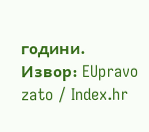години.
Извор: EUpravo zato / Index.hr